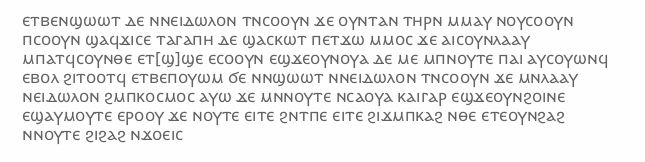ⲉⲧⲃⲉⲛϣⲱⲱⲧ ⲇⲉ ⲛⲛⲉⲓⲇⲱⲗⲟⲛ ⲧⲛⲥⲟⲟⲩⲛ ϫⲉ ⲟⲩⲛⲧⲁⲛ ⲧⲏⲣⲛ ⲙⲙⲁⲩ ⲛⲟⲩⲥⲟⲟⲩⲛ ⲡⲥⲟⲟⲩⲛ ϣⲁϥϫⲓⲥⲉ ⲧⲁⲅⲁⲡⲏ ⲇⲉ ϣⲁⲥⲕⲱⲧ ⲡⲉⲧϫⲱ ⲙⲙⲟⲥ ϫⲉ ⲁⲓⲥⲟⲩⲛⲗⲁⲁⲩ ⲙⲡⲁⲧϥⲥⲟⲩⲛⲑⲉ ⲉⲧ[ϣ]ϣⲉ ⲉⲥⲟⲟⲩⲛ ⲉϣϫⲉⲟⲩⲛⲟⲩⲁ ⲇⲉ ⲙⲉ ⲙⲡⲛⲟⲩⲧⲉ ⲡⲁⲓ ⲁⲩⲥⲟⲩⲱⲛϥ ⲉⲃⲟⲗ ϩⲓⲧⲟⲟⲧϥ ⲉⲧⲃⲉⲡⲟⲩⲱⲙ ϭⲉ ⲛⲛϣⲱⲱⲧ ⲛⲛⲉⲓⲇⲱⲗⲟⲛ ⲧⲛⲥⲟⲟⲩⲛ ϫⲉ ⲙⲛⲗⲁⲁⲩ ⲛⲉⲓⲇⲱⲗⲟⲛ ϩⲙⲡⲕⲟⲥⲙⲟⲥ ⲁⲩⲱ ϫⲉ ⲙⲛⲛⲟⲩⲧⲉ ⲛⲥⲁⲟⲩⲁ ⲕⲁⲓⲅⲁⲣ ⲉϣϫⲉⲟⲩⲛϩⲟⲓⲛⲉ ⲉϣⲁⲩⲙⲟⲩⲧⲉ ⲉⲣⲟⲟⲩ ϫⲉ ⲛⲟⲩⲧⲉ ⲉⲓⲧⲉ ϩⲛⲧⲡⲉ ⲉⲓⲧⲉ ϩⲓϫⲙⲡⲕⲁϩ ⲛⲑⲉ ⲉⲧⲉⲟⲩⲛϩⲁϩ ⲛⲛⲟⲩⲧⲉ ϩⲓϩⲁϩ ⲛϫⲟⲉⲓⲥ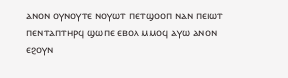ⲁⲛⲟⲛ ⲟⲩⲛⲟⲩⲧⲉ ⲛⲟⲩⲱⲧ ⲡⲉⲧϣⲟⲟⲡ ⲛⲁⲛ ⲡⲉⲓⲱⲧ ⲡⲉⲛⲧⲁⲡⲧⲏⲣϥ ϣⲱⲡⲉ ⲉⲃⲟⲗ ⲙⲙⲟϥ ⲁⲩⲱ ⲁⲛⲟⲛ ⲉϩⲟⲩⲛ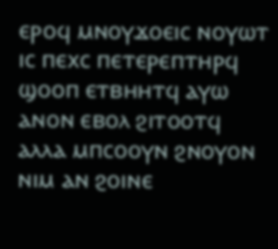ⲉⲣⲟϥ ⲙⲛⲟⲩϫⲟⲉⲓⲥ ⲛⲟⲩⲱⲧ ⲓⲥ ⲡⲉⲭⲥ ⲡⲉⲧⲉⲣⲉⲡⲧⲏⲣϥ ϣⲟⲟⲡ ⲉⲧⲃⲏⲏⲧϥ ⲁⲩⲱ ⲁⲛⲟⲛ ⲉⲃⲟⲗ ϩⲓⲧⲟⲟⲧϥ ⲁⲗⲗⲁ ⲙⲡⲥⲟⲟⲩⲛ ϩⲛⲟⲩⲟⲛ ⲛⲓⲙ ⲁⲛ ϩⲟⲓⲛⲉ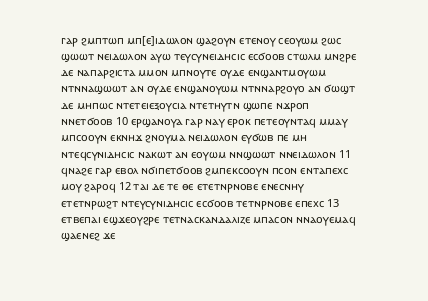ⲅⲁⲣ ϩⲙⲡⲧⲱⲡ ⲙⲡ[ⲉ]ⲓⲇⲱⲗⲟⲛ ϣⲁϩⲟⲩⲛ ⲉⲧⲉⲛⲟⲩ ⲥⲉⲟⲩⲱⲙ ϩⲱⲥ ϣⲱⲱⲧ ⲛⲉⲓⲇⲱⲗⲟⲛ ⲁⲩⲱ ⲧⲉⲩⲥⲩⲛⲉⲓⲇⲏⲥⲓⲥ ⲉⲥϭⲟⲟⲃ ⲥⲧⲱⲗⲙ ⲙⲛϩⲣⲉ ⲇⲉ ⲛⲁⲡⲁⲣϩⲓⲥⲧⲁ ⲙⲙⲟⲛ ⲙⲡⲛⲟⲩⲧⲉ ⲟⲩⲇⲉ ⲉⲛϣⲁⲛⲧⲙⲟⲩⲱⲙ ⲛⲧⲛⲛⲁϣⲱⲱⲧ ⲁⲛ ⲟⲩⲇⲉ ⲉⲛϣⲁⲛⲟⲩⲱⲙ ⲛⲧⲛⲛⲁⲣϩⲟⲩⲟ ⲁⲛ ϭⲱϣⲧ ⲇⲉ ⲙⲏⲡⲱⲥ ⲛⲧⲉⲧⲉⲓⲉⲝⲟⲩⲥⲓⲁ ⲛⲧⲉⲧⲏⲩⲧⲛ ϣⲱⲡⲉ ⲛϫⲣⲟⲡ ⲛⲛⲉⲧϭⲟⲟⲃ 10 ⲉⲣϣⲁⲛⲟⲩⲁ ⲅⲁⲣ ⲛⲁⲩ ⲉⲣⲟⲕ ⲡⲉⲧⲉⲟⲩⲛⲧⲁϥ ⲙⲙⲁⲩ ⲙⲡⲥⲟⲟⲩⲛ ⲉⲕⲛⲏϫ ϩⲛⲟⲩⲙⲁ ⲛⲉⲓⲇⲱⲗⲟⲛ ⲉⲩϭⲱⲃ ⲡⲉ ⲙⲏ ⲛⲧⲉϥⲥⲩⲛⲓⲇⲏⲥⲓⲥ ⲛⲁⲕⲱⲧ ⲁⲛ ⲉⲟⲩⲱⲙ ⲛⲛϣⲱⲱⲧ ⲛⲛⲉⲓⲇⲱⲗⲟⲛ 11 ϥⲛⲁϩⲉ ⲅⲁⲣ ⲉⲃⲟⲗ ⲛϭⲓⲡⲉⲧϭⲟⲟⲃ ϩⲙⲡⲉⲕⲥⲟⲟⲩⲛ ⲡⲥⲟⲛ ⲉⲛⲧⲁⲡⲉⲭⲥ ⲙⲟⲩ ϩⲁⲣⲟϥ 12 ⲧⲁⲓ ⲇⲉ ⲧⲉ ⲑⲉ ⲉⲧⲉⲧⲛⲣⲛⲟⲃⲉ ⲉⲛⲉⲥⲛⲏⲩ ⲉⲧⲉⲧⲛⲣⲱϩⲧ ⲛⲧⲉⲩⲥⲩⲛⲓⲇⲏⲥⲓⲥ ⲉⲥϭⲟⲟⲃ ⲧⲉⲧⲛⲣⲛⲟⲃⲉ ⲉⲡⲉⲭⲥ 13 ⲉⲧⲃⲉⲡⲁⲓ ⲉϣϫⲉⲟⲩϩⲣⲉ ⲧⲉⲧⲛⲁⲥⲕⲁⲛⲇⲁⲗⲓⲍⲉ ⲙⲡⲁⲥⲟⲛ ⲛⲛⲁⲟⲩⲉⲙⲁϥ ϣⲁⲉⲛⲉϩ ϫⲉ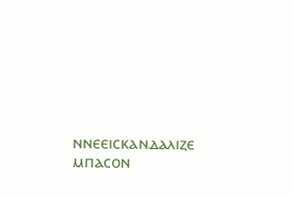ⲛⲛⲉⲉⲓⲥⲕⲁⲛⲇⲁⲗⲓⲍⲉ ⲙⲡⲁⲥⲟⲛ